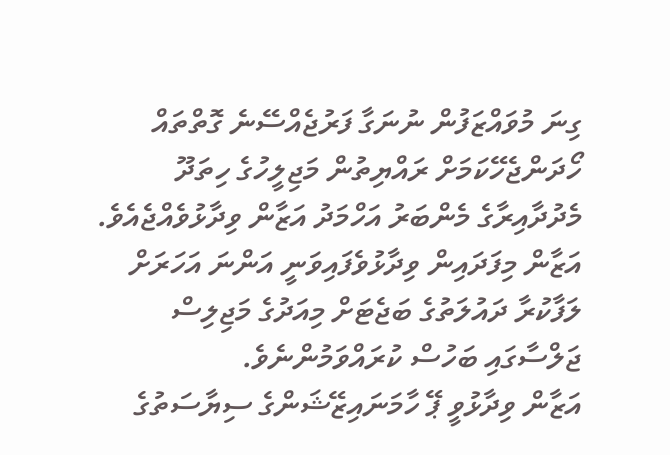ގިނަ މުވައްޒަފުން ނުނަގާ ފަރުޖެއްސޭނެ ގޮތްތައް ހޯދަންޖެހޭކަމަށް ރައްޔިތުން މަޖިލީހުގެ ހިތަދޫ މެދުދާއިރާގެ މެންބަރު އަހްމަދު އަޒާން ވިދާޅުވެއްޖެއެވެ.
އަޒާން މިފަދައިން ވިދާޅުވެފައިވަނީ އަންނަ އަހަރަށް ލަފާކުރާ ދައުލަތުގެ ބަޖެޓަށް މިއަދުގެ މަޖިލިސް ޖަލްސާގައި ބަހުސް ކުރައްވަމުންނެވެ.
އަޒާން ވިދާޅުވީ ޕޭ ހާމަނައިޒޭޝަންގެ ސިޔާސަތުގެ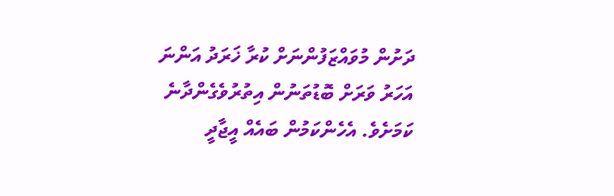ދަށުން މުވައްޒަފުންނަށް ކުރާ ޚަރަދު އަންނަ އަހަރު ވަރަށް ބޮޑުތަނުން އިތުރުވެގެންދާނެ ކަމަށެވެ. އެހެންކަމުން ބައެއް އީޖާދީ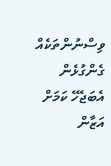ވިސްނުންތަކެއް ގެންގުޅެން އެބަޖެހޭ ކަމަށް އަޒާން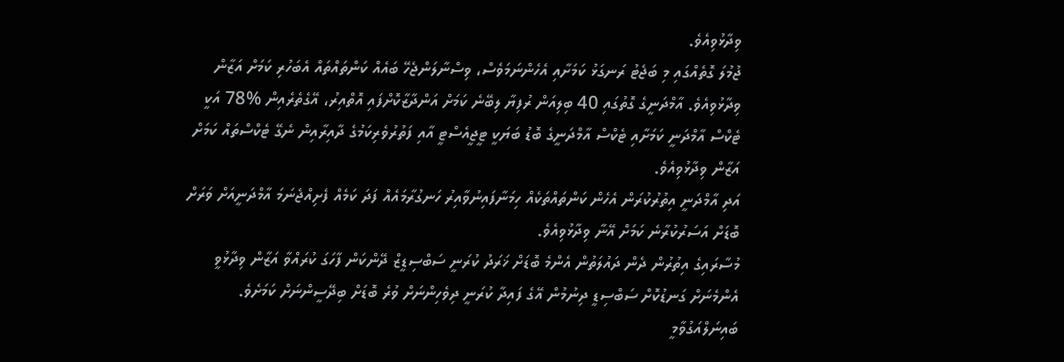ވިދާޅުވިއެވެ.
ޖުމުލަ ގޮތެއްގައި މި ބަޖެޓު ރަނގަޅު ކަމަށާއި އެހެންނަމަވެސް، ވިސްނާލަންޖެހޭ ބައެއް ކަންތައްތައް އެބަހުރި ކަމަށް އަޒާން ވިދާޅުވިއެވެ. އާމްދަނީގެ ގޮތުގައި 40 ބިލިއަން ރުފިޔާ ލިބޭނެ ކަމަށް އަންދާޒާކޮށްފައި އޮތްއިރު، އޭގެތެރެއިން %78 އަކީ ޓެކްސް އާމްދަނީ ކަމަށާއި ޓެކްސް އާމްދަނީގެ ބޮޑު ބަޔަކީ ޓީޖީއެސްޓީ އާއި ފަތުރުވެރިކަމުގެ ދާއިރާއިން ނެގޭ ޓެކްސްތައް ކަމަށް އަޒާން ވިދާޅުވިއެވެ.
އަދި އާމްދަނީ އިތުރުކުރަން އެހެން ކަންތައްތަކެއް ހިމަނާފައިނުވާއިރު ހަނގުރާމައެއް ފަދަ ކަމެއް ފެށިއްޖެނަމަ އާމްދަނީއަށް ވަރަށް ބޮޑަށް އަސަރުކުރާނެ ކަމަށް އޭނާ ވިދާޅުވިއެވެ.
މުސާރައިގެ އިތުރުން ދެން ދައުލަތުން އެންމެ ބޮޑަށް ޚަރަދު ކުރަނީ ސަބްސިޑީޒް ދޭންކަން ފާހަގަ ކުރައްވާ އަޒާން ވިދާޅުވީ އެންމެނަށް ގަނޑުކޮށް ސަބްސިޑީ ދިނުމުން އޭގެ ފައިދާ ކުރަނީ ދިވެހިންނަށް ވުރެ ބޮޑަށް ބިދޭސީންނަށް ކަމަށެވެ. ބައިނަލްއަގުވާމީ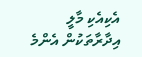އެކިއެކި މާލީ އިދާރާތަކުން އެންމެ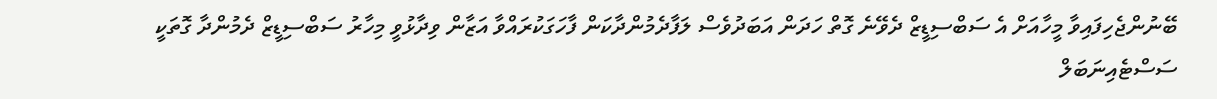ބޭނުންޖެހިފައިވާ މީހާއަށް އެ ސަބްސިޑީޒް ދެވޭނެ ގޮތް ހަދަން އަބަދުވެސް ލަފާދެމުންދާކަން ފާހަގަކުރައްވާ އަޒާން ވިދާޅުވީ މިހާރު ސަބްސިޑީޒް ދެމުންދާ ގޮތަކީ ސަސްޓެއިނަބަލް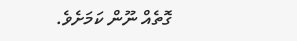ގޮތެއް ނޫން ކަމަށެވެ.